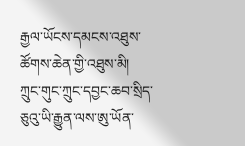རྒྱལ་ཡོངས་དམངས་འཐུས་ཚོགས་ཆེན་གྱི་འཐུས་མི། ཀྲུང་གུང་ཀྲུང་དབྱང་ཆབ་སྲིད་ཅུའུ་ཡི་རྒྱུན་ལས་ཨུ་ཡོན་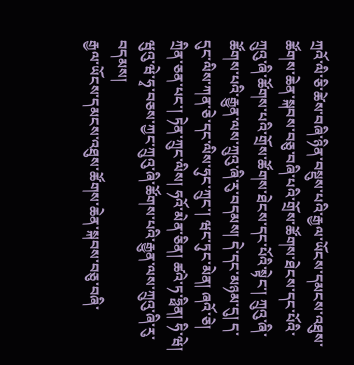ཀྲའོ་ལི་ཅི་ཚེས་བཞི་ཉིན་བསྡུས་པའི་རྒྱལ་ཡོངས་དམངས་འཐུས་ཚོགས་ཆེན་སྐབས་བཅུ་བཞི་པའི་གྲོས་ཚོགས་ཐེངས་དང་པོའི་ཀྲུའུ་ཞི་ཚོགས་པའི་གྲོས་ཚོགས་ཐེངས་དང་པོའི་སྟེང་། ཀྲུའུ་ཞི་ཚོགས་པའི་རྒྱུན་ལས་ཀྲུའུ་ཞི་རུ་བདམས། དེ་དང་མཉམ་དུ། ད་དུང་ལིས་ཀན་ཅེ་དང་ལིས་ཧུང་ཀྲུང་། ཝང་ཏུང་མེན། ཞའོ་ཅེ། ཀྲིན་ཅན་པང་། ཏེན་ཀྲུང་ལིས། ཧའོ་མེན་ཅིན། ཚའེ་ཏ་ཧྥིན། ཧི་ཝེ། ཝུའུ་ཝེ་ཧྭ་བཅས་ཀྱང་ཀྲུའུ་ཞི་ཚོགས་པའི་རྒྱུན་ལས་ཀྲུའུ་ཞི་རུ་བདམས།
རྒྱལ་ཡོངས་དམངས་འཐུས་ཚོགས་ཆེན་སྐབས་བཅུ་བཞི་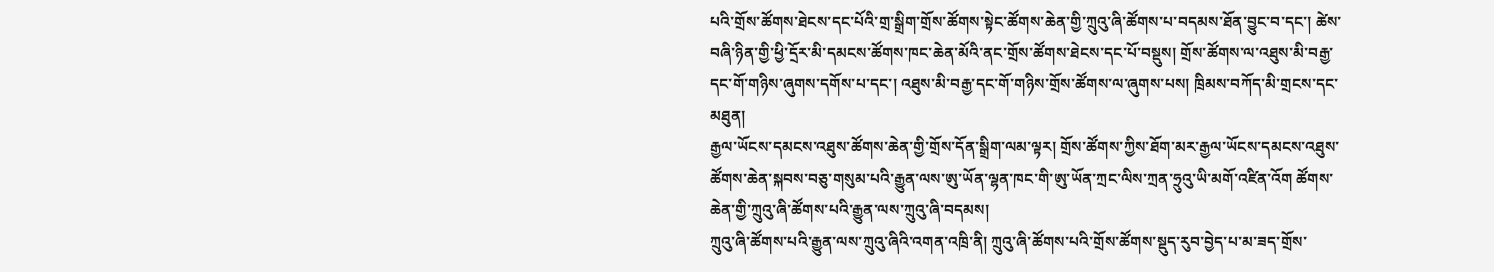པའི་གྲོས་ཚོགས་ཐེངས་དང་པོའི་གྲ་སྒྲིག་གྲོས་ཚོགས་སྟེང་ཚོགས་ཆེན་གྱི་ཀྲུའུ་ཞི་ཚོགས་པ་བདམས་ཐོན་བྱུང་བ་དང་། ཚེས་བཞི་ཉིན་གྱི་ཕྱི་དྲོར་མི་དམངས་ཚོགས་ཁང་ཆེན་མོའི་ནང་གྲོས་ཚོགས་ཐེངས་དང་པོ་བསྡུས། གྲོས་ཚོགས་ལ་འཐུས་མི་བརྒྱ་དང་གོ་གཉིས་ཞུགས་དགོས་པ་དང་། འཐུས་མི་བརྒྱ་དང་གོ་གཉིས་གྲོས་ཚོགས་ལ་ཞུགས་པས། ཁྲིམས་བཀོད་མི་གྲངས་དང་མཐུན།
རྒྱལ་ཡོངས་དམངས་འཐུས་ཚོགས་ཆེན་གྱི་གྲོས་དོན་སྒྲིག་ལམ་ལྟར། གྲོས་ཚོགས་ཀྱིས་ཐོག་མར་རྒྱལ་ཡོངས་དམངས་འཐུས་ཚོགས་ཆེན་སྐབས་བཅུ་གསུམ་པའི་རྒྱུན་ལས་ཨུ་ཡོན་ལྷན་ཁང་གི་ཨུ་ཡོན་ཀྲང་ལིས་ཀྲན་ཧྲུའུ་ཡི་མགོ་འཛིན་འོག ཚོགས་ཆེན་གྱི་ཀྲུའུ་ཞི་ཚོགས་པའི་རྒྱུན་ལས་ཀྲུའུ་ཞི་བདམས།
ཀྲུའུ་ཞི་ཚོགས་པའི་རྒྱུན་ལས་ཀྲུའུ་ཞིའི་འགན་འཁྲི་ནི། ཀྲུའུ་ཞི་ཚོགས་པའི་གྲོས་ཚོགས་སྡུད་རུབ་བྱེད་པ་མ་ཟད་གྲོས་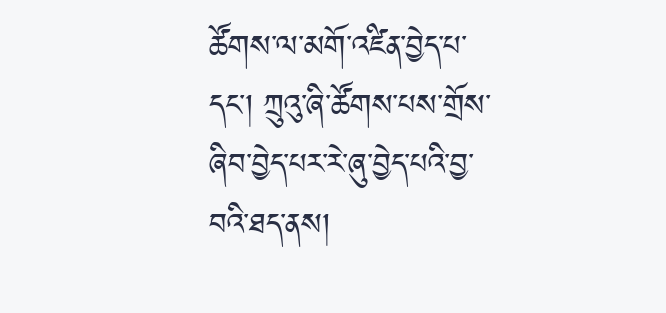ཚོགས་ལ་མགོ་འཛིན་བྱེད་པ་དང་། ཀྲུའུ་ཞི་ཚོགས་པས་གྲོས་ཞིབ་བྱེད་པར་རེ་ཞུ་བྱེད་པའི་བྱ་བའི་ཐད་ནས།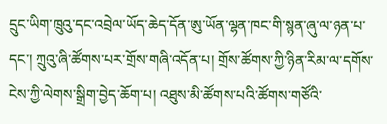དྲུང་ཡིག་ཁྲུའུ་དང་འབྲེལ་ཡོད་ཆེད་དོན་ཨུ་ཡོན་ལྷན་ཁང་གི་སྙན་ཞུ་ལ་ཉན་པ་དང་། ཀྲུའུ་ཞི་ཚོགས་པར་གྲོས་གཞི་འདོན་པ། གྲོས་ཚོགས་ཀྱི་ཉིན་རིམ་ལ་དགོས་ངེས་ཀྱི་ལེགས་སྒྲིག་བྱེད་ཆོག་པ། འཐུས་མི་ཚོགས་པའི་ཚོགས་གཙོའི་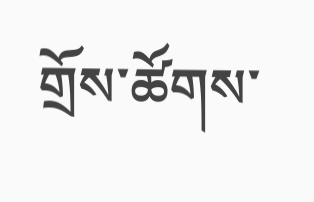གྲོས་ཚོགས་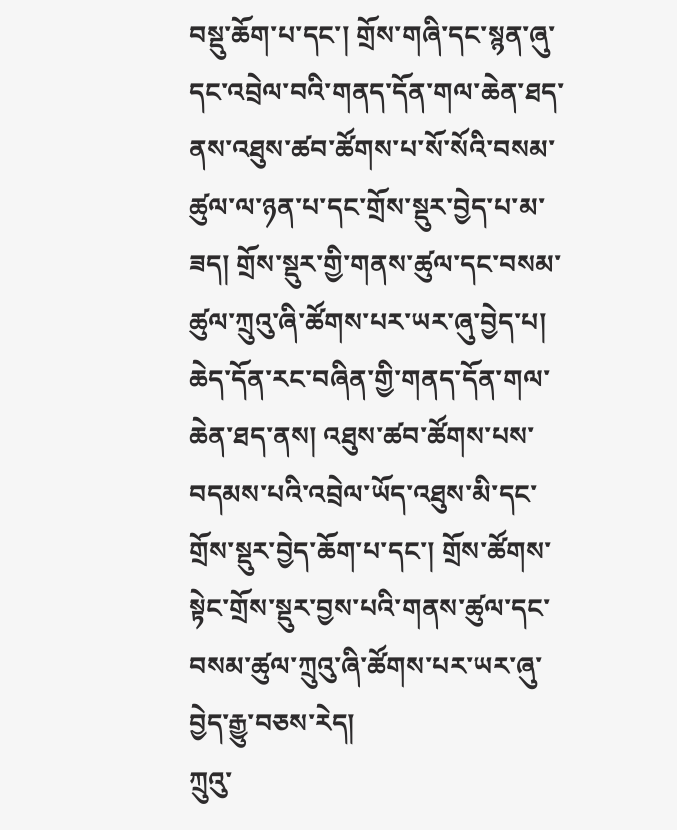བསྡུ་ཆོག་པ་དང་། གྲོས་གཞི་དང་སྙན་ཞུ་དང་འབྲེལ་བའི་གནད་དོན་གལ་ཆེན་ཐད་ནས་འཐུས་ཚབ་ཚོགས་པ་སོ་སོའི་བསམ་ཚུལ་ལ་ཉན་པ་དང་གྲོས་སྡུར་བྱེད་པ་མ་ཟད། གྲོས་སྡུར་གྱི་གནས་ཚུལ་དང་བསམ་ཚུལ་ཀྲུའུ་ཞི་ཚོགས་པར་ཡར་ཞུ་བྱེད་པ། ཆེད་དོན་རང་བཞིན་གྱི་གནད་དོན་གལ་ཆེན་ཐད་ནས། འཐུས་ཚབ་ཚོགས་པས་བདམས་པའི་འབྲེལ་ཡོད་འཐུས་མི་དང་གྲོས་སྡུར་བྱེད་ཆོག་པ་དང་། གྲོས་ཚོགས་སྟེང་གྲོས་སྡུར་བྱས་པའི་གནས་ཚུལ་དང་བསམ་ཚུལ་ཀྲུའུ་ཞི་ཚོགས་པར་ཡར་ཞུ་བྱེད་རྒྱུ་བཅས་རེད།
ཀྲུའུ་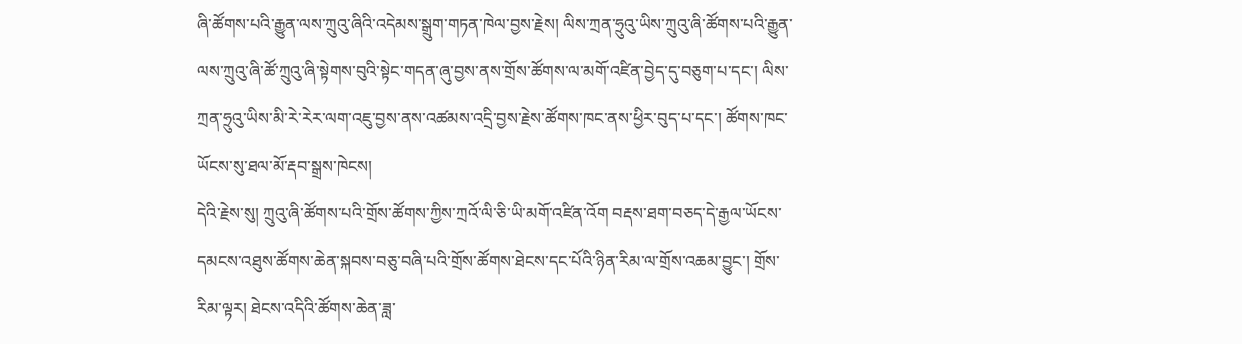ཞི་ཚོགས་པའི་རྒྱུན་ལས་ཀྲུའུ་ཞིའི་འདེམས་སྒྲུག་གཏན་ཁེལ་བྱས་རྗེས། ལིས་ཀྲན་ཧྲུའུ་ཡིས་ཀྲུའུ་ཞི་ཚོགས་པའི་རྒྱུན་ལས་ཀྲུའུ་ཞི་ཚོ་ཀྲུའུ་ཞི་སྟེགས་བུའི་སྟེང་གདན་ཞུ་བྱས་ནས་གྲོས་ཚོགས་ལ་མགོ་འཛིན་བྱེད་དུ་བཅུག་པ་དང་། ལིས་ཀྲན་ཧྲུའུ་ཡིས་མི་རེ་རེར་ལག་འཇུ་བྱས་ནས་འཚམས་འདྲི་བྱས་རྗེས་ཚོགས་ཁང་ནས་ཕྱིར་བུད་པ་དང་། ཚོགས་ཁང་ཡོངས་སུ་ཐལ་མོ་རྡབ་སྒྲས་ཁེངས།
དེའི་རྗེས་སུ། ཀྲུའུ་ཞི་ཚོགས་པའི་གྲོས་ཚོགས་ཀྱིས་ཀྲའོ་ལི་ཅི་ཡི་མགོ་འཛིན་འོག བརྡས་ཐག་བཅད་དེ་རྒྱལ་ཡོངས་དམངས་འཐུས་ཚོགས་ཆེན་སྐབས་བཅུ་བཞི་པའི་གྲོས་ཚོགས་ཐེངས་དང་པོའི་ཉིན་རིམ་ལ་གྲོས་འཆམ་བྱུང་། གྲོས་རིམ་ལྟར། ཐེངས་འདིའི་ཚོགས་ཆེན་ཟླ་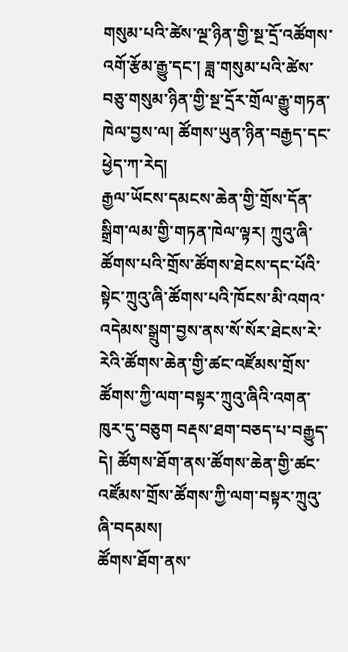གསུམ་པའི་ཚེས་ལྔ་ཉིན་གྱི་སྔ་དྲོ་འཚོགས་འགོ་རྩོམ་རྒྱུ་དང་། ཟླ་གསུམ་པའི་ཚེས་བཅུ་གསུམ་ཉིན་གྱི་སྔ་དྲོར་གྲོལ་རྒྱུ་གཏན་ཁེལ་བྱས་ལ། ཚོགས་ཡུན་ཉིན་བརྒྱད་དང་ཕྱེད་ཀ་རེད།
རྒྱལ་ཡོངས་དམངས་ཆེན་གྱི་གྲོས་དོན་སྒྲིག་ལམ་གྱི་གཏན་ཁེལ་ལྟར། ཀྲུའུ་ཞི་ཚོགས་པའི་གྲོས་ཚོགས་ཐེངས་དང་པོའི་སྟེང་ཀྲུའུ་ཞི་ཚོགས་པའི་ཁོངས་མི་འགའ་འདེམས་སྒྲུག་བྱས་ནས་སོ་སོར་ཐེངས་རེ་རེའི་ཚོགས་ཆེན་གྱི་ཚང་འཛོམས་གྲོས་ཚོགས་ཀྱི་ལག་བསྟར་ཀྲུའུ་ཞིའི་འགན་ཁུར་དུ་བཅུག བརྡས་ཐག་བཅད་པ་བརྒྱུད་དེ། ཚོགས་ཐོག་ནས་ཚོགས་ཆེན་གྱི་ཚང་འཛོམས་གྲོས་ཚོགས་ཀྱི་ལག་བསྟར་ཀྲུའུ་ཞི་བདམས།
ཚོགས་ཐོག་ནས་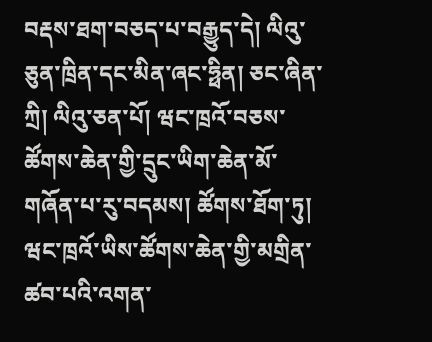བརྡས་ཐག་བཅད་པ་བརྒྱུད་དེ། ལིའུ་ཅུན་ཁྲིན་དང་མིན་ཞང་ཧྥིན། ཅང་ཞིན་ཀྲི། ལིའུ་ཅན་པོ། ཝང་ཁྲའོ་བཅས་ཚོགས་ཆེན་གྱི་དྲུང་ཡིག་ཆེན་མོ་གཞོན་པ་རུ་བདམས། ཚོགས་ཐོག་ཏུ། ཝང་ཁྲའོ་ཡིས་ཚོགས་ཆེན་གྱི་མགྲིན་ཚབ་པའི་འགན་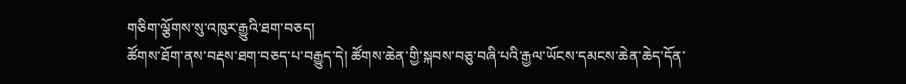གཅིག་ལྕོགས་སུ་འཁུར་རྒྱུའི་ཐག་བཅད།
ཚོགས་ཐོག་ནས་བརྡས་ཐག་བཅད་པ་བརྒྱུད་དེ། ཚོགས་ཆེན་གྱི་སྐབས་བཅུ་བཞི་པའི་རྒྱལ་ཡོངས་དམངས་ཆེན་ཆེད་དོན་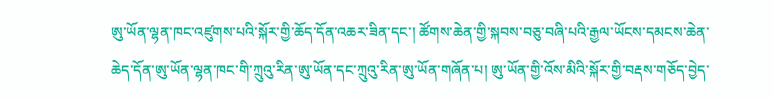ཨུ་ཡོན་ལྷན་ཁང་འཛུགས་པའི་སྐོར་གྱི་ཆོད་དོན་འཆར་ཟིན་དང་། ཚོགས་ཆེན་གྱི་སྐབས་བཅུ་བཞི་པའི་རྒྱལ་ཡོངས་དམངས་ཆེན་ཆེད་དོན་ཨུ་ཡོན་ལྷན་ཁང་གི་ཀྲུའུ་རིན་ཨུ་ཡོན་དང་ཀྲུའུ་རིན་ཨུ་ཡོན་གཞོན་པ། ཨུ་ཡོན་གྱི་འོས་མིའི་སྐོར་གྱི་བརྡས་གཅོད་བྱེད་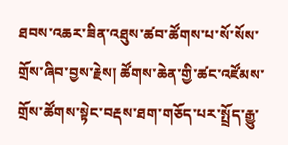ཐབས་འཆར་ཟིན་འཐུས་ཚབ་ཚོགས་པ་སོ་སོས་གྲོས་ཞིབ་བྱས་རྗེས། ཚོགས་ཆེན་གྱི་ཚང་འཛོམས་གྲོས་ཚོགས་སྟེང་བརྡས་ཐག་གཅོད་པར་སྤྲོད་རྒྱུ་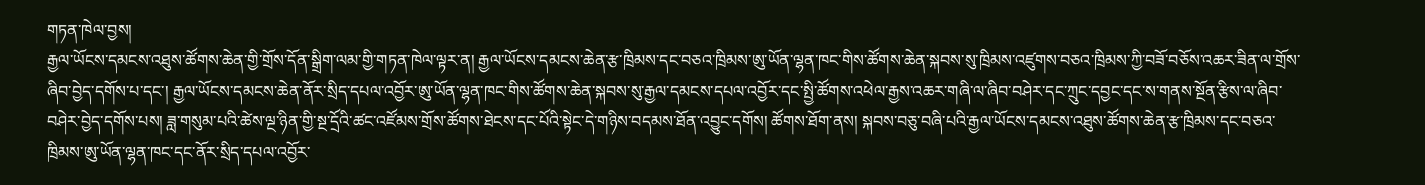གཏན་ཁེལ་བྱས།
རྒྱལ་ཡོངས་དམངས་འཐུས་ཚོགས་ཆེན་གྱི་གྲོས་དོན་སྒྲིག་ལམ་གྱི་གཏན་ཁེལ་ལྟར་ན། རྒྱལ་ཡོངས་དམངས་ཆེན་རྩ་ཁྲིམས་དང་བཅའ་ཁྲིམས་ཨུ་ཡོན་ལྷན་ཁང་གིས་ཚོགས་ཆེན་སྐབས་སུ་ཁྲིམས་འཛུགས་བཅའ་ཁྲིམས་ཀྱི་བཟོ་བཅོས་འཆར་ཟིན་ལ་གྲོས་ཞིབ་བྱེད་དགོས་པ་དང་། རྒྱལ་ཡོངས་དམངས་ཆེན་ནོར་སྲིད་དཔལ་འབྱོར་ཨུ་ཡོན་ལྷན་ཁང་གིས་ཚོགས་ཆེན་སྐབས་སུ་རྒྱལ་དམངས་དཔལ་འབྱོར་དང་སྤྱི་ཚོགས་འཕེལ་རྒྱས་འཆར་གཞི་ལ་ཞིབ་བཤེར་དང་ཀྲུང་དབྱང་དང་ས་གནས་སྔོན་རྩིས་ལ་ཞིབ་བཤེར་བྱེད་དགོས་པས། ཟླ་གསུམ་པའི་ཚེས་ལྔ་ཉིན་གྱི་སྔ་དྲོའི་ཚང་འཛོམས་གྲོས་ཚོགས་ཐེངས་དང་པོའི་སྟེང་དེ་གཉིས་བདམས་ཐོན་འབྱུང་དགོས། ཚོགས་ཐོག་ནས། སྐབས་བཅུ་བཞི་པའི་རྒྱལ་ཡོངས་དམངས་འཐུས་ཚོགས་ཆེན་རྩ་ཁྲིམས་དང་བཅའ་ཁྲིམས་ཨུ་ཡོན་ལྷན་ཁང་དང་ནོར་སྲིད་དཔལ་འབྱོར་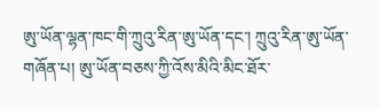ཨུ་ཡོན་ལྷན་ཁང་གི་ཀྲུའུ་རིན་ཨུ་ཡོན་དང་། ཀྲུའུ་རིན་ཨུ་ཡོན་གཞོན་པ། ཨུ་ཡོན་བཅས་ཀྱི་འོས་མིའི་མིང་ཐོར་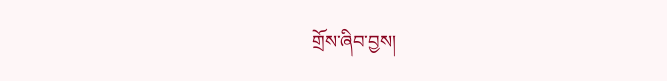གྲོས་ཞིབ་བྱས།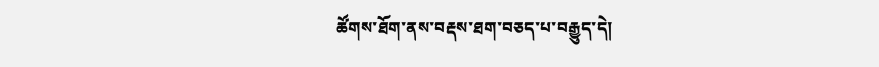ཚོགས་ཐོག་ནས་བརྡས་ཐག་བཅད་པ་བརྒྱུད་དེ།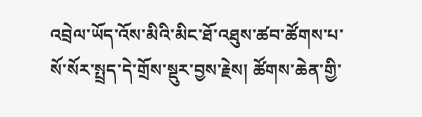འབྲེལ་ཡོད་འོས་མིའི་མིང་ཐོ་འཐུས་ཚབ་ཚོགས་པ་སོ་སོར་སྤྲད་དེ་གྲོས་སྡུར་བྱས་རྗེས། ཚོགས་ཆེན་གྱི་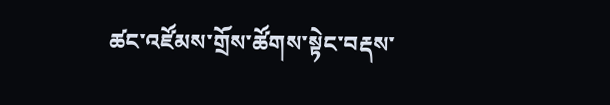ཚང་འཛོམས་གྲོས་ཚོགས་སྟེང་བརྡས་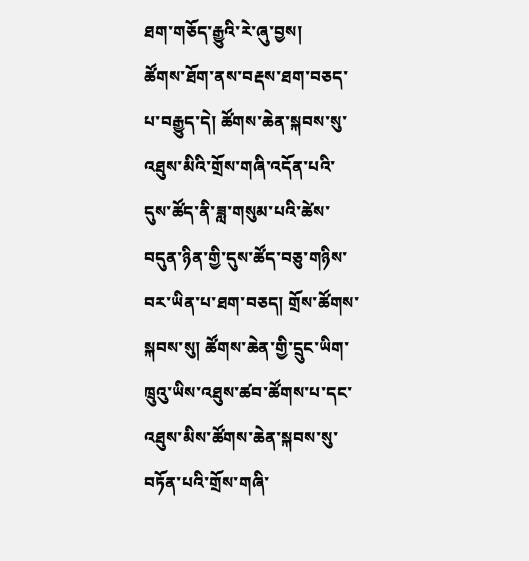ཐག་གཅོད་རྒྱུའི་རེ་ཞུ་བྱས།
ཚོགས་ཐོག་ནས་བརྡས་ཐག་བཅད་པ་བརྒྱུད་དེ། ཚོགས་ཆེན་སྐབས་སུ་འཐུས་མིའི་གྲོས་གཞི་འདོན་པའི་དུས་ཚོད་ནི་ཟླ་གསུམ་པའི་ཚེས་བདུན་ཉིན་གྱི་དུས་ཚོད་བཅུ་གཉིས་བར་ཡིན་པ་ཐག་བཅད། གྲོས་ཚོགས་སྐབས་སུ། ཚོགས་ཆེན་གྱི་དྲུང་ཡིག་ཁྲུའུ་ཡིས་འཐུས་ཚབ་ཚོགས་པ་དང་འཐུས་མིས་ཚོགས་ཆེན་སྐབས་སུ་བཏོན་པའི་གྲོས་གཞི་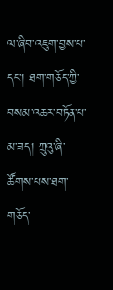ལ་ཞིབ་འཇུག་བྱས་པ་དང་། ཐག་གཅོད་ཀྱི་བསམ་འཆར་བཏོན་པ་མ་ཟད། ཀྲུའུ་ཞི་ཚོགས་པས་ཐག་གཅོད་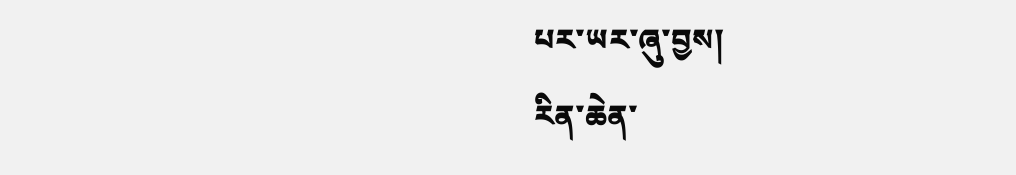པར་ཡར་ཞུ་བྱས།
རིན་ཆེན་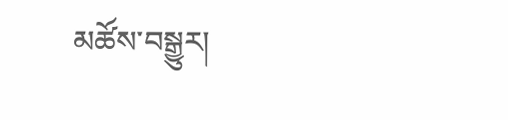མཚོས་བསྒྱུར།